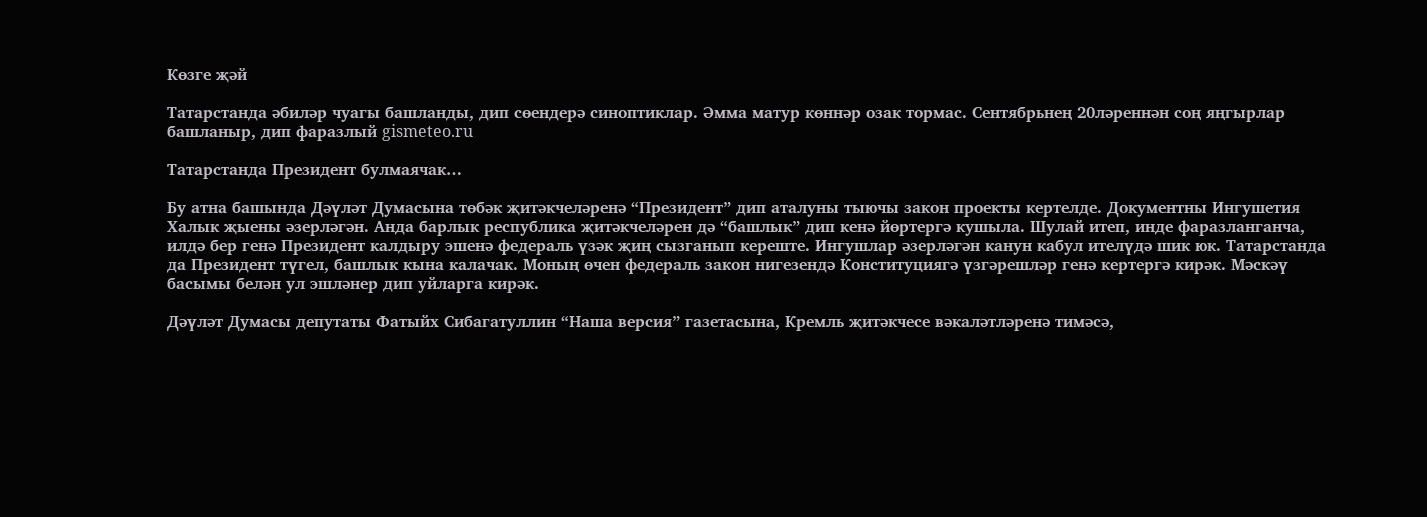Көзге җәй

Татарстанда әбиләр чуагы башланды, дип сөендерә синоптиклар. Әмма матур көннәр озак тормас. Сентябрьнең 20ләреннән соң яңгырлар башланыр, дип фаразлый gismeteo.ru

Татарстанда Президент булмаячак…

Бу атна башында Дәүләт Думасына төбәк җитәкчеләренә “Президент” дип аталуны тыючы закон проекты кертелде. Документны Ингушетия Халык җыены әзерләгән. Анда барлык республика җитәкчеләрен дә “башлык” дип кенә йөртергә кушыла. Шулай итеп, инде фаразланганча, илдә бер генә Президент калдыру эшенә федераль үзәк җиң сызганып кереште. Ингушлар әзерләгән канун кабул ителүдә шик юк. Татарстанда да Президент түгел, башлык кына калачак. Моның өчен федераль закон нигезендә Конституциягә үзгәрешләр генә кертергә кирәк. Мәскәү басымы белән ул эшләнер дип уйларга кирәк.

Дәүләт Думасы депутаты Фатыйх Сибагатуллин “Наша версия” газетасына, Кремль җитәкчесе вәкаләтләренә тимәсә,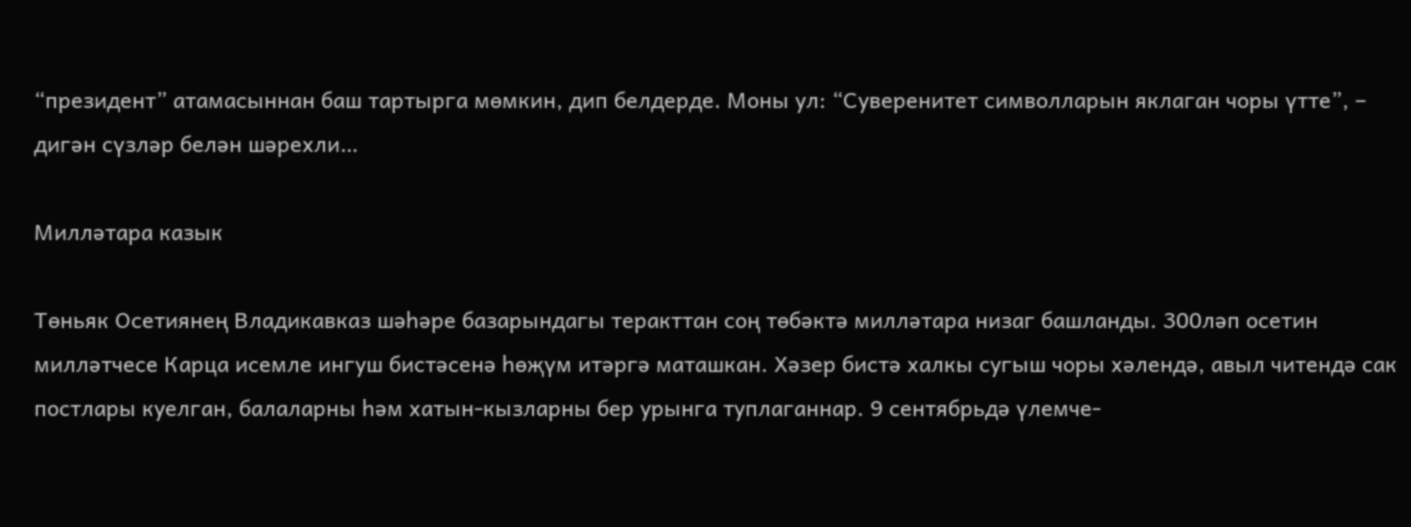“президент” атамасыннан баш тартырга мөмкин, дип белдерде. Моны ул: “Суверенитет символларын яклаган чоры үтте”, – дигән сүзләр белән шәрехли…

Милләтара казык

Төньяк Осетиянең Владикавказ шәһәре базарындагы теракттан соң төбәктә милләтара низаг башланды. 300ләп осетин милләтчесе Карца исемле ингуш бистәсенә һөҗүм итәргә маташкан. Хәзер бистә халкы сугыш чоры хәлендә, авыл читендә сак постлары куелган, балаларны һәм хатын-кызларны бер урынга туплаганнар. 9 сентябрьдә үлемче-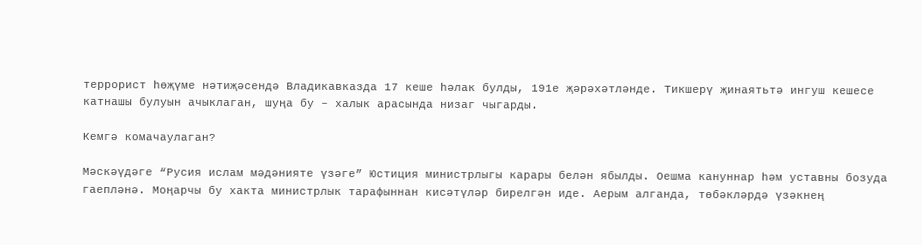террорист һөҗүме нәтиҗәсендә Владикавказда 17 кеше һәлак булды, 191е җәрәхәтләнде. Тикшерү җинаятьтә ингуш кешесе катнашы булуын ачыклаган, шуңа бу – халык арасында низаг чыгарды.

Кемгә комачаулаган?

Мәскәүдәге “Русия ислам мәдәнияте үзәге” Юстиция министрлыгы карары белән ябылды. Оешма кануннар һәм уставны бозуда гаепләнә. Моңарчы бу хакта министрлык тарафыннан кисәтүләр бирелгән иде. Аерым алганда, төбәкләрдә үзәкнең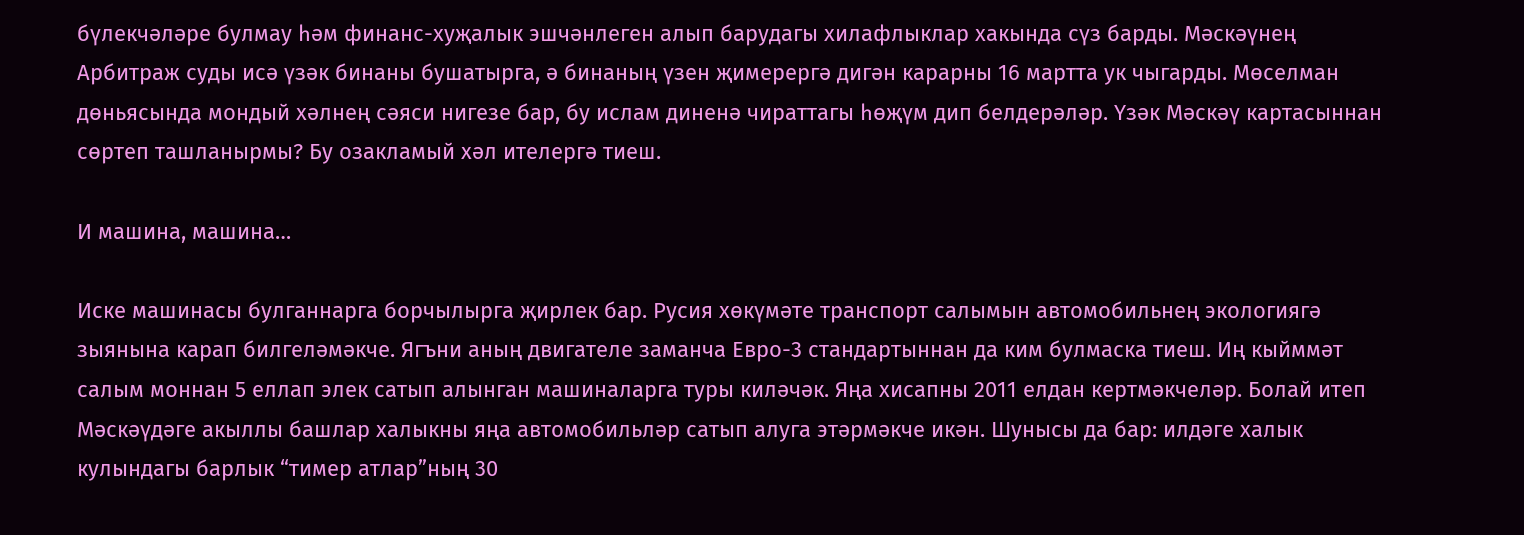бүлекчәләре булмау һәм финанс-хуҗалык эшчәнлеген алып барудагы хилафлыклар хакында сүз барды. Мәскәүнең Арбитраж суды исә үзәк бинаны бушатырга, ә бинаның үзен җимерергә дигән карарны 16 мартта ук чыгарды. Мөселман дөньясында мондый хәлнең сәяси нигезе бар, бу ислам диненә чираттагы һөҗүм дип белдерәләр. Үзәк Мәскәү картасыннан сөртеп ташланырмы? Бу озакламый хәл ителергә тиеш.

И машина, машина…

Иске машинасы булганнарга борчылырга җирлек бар. Русия хөкүмәте транспорт салымын автомобильнең экологиягә зыянына карап билгеләмәкче. Ягъни аның двигателе заманча Евро-3 стандартыннан да ким булмаска тиеш. Иң кыйммәт салым моннан 5 еллап элек сатып алынган машиналарга туры киләчәк. Яңа хисапны 2011 елдан кертмәкчеләр. Болай итеп Мәскәүдәге акыллы башлар халыкны яңа автомобильләр сатып алуга этәрмәкче икән. Шунысы да бар: илдәге халык кулындагы барлык “тимер атлар”ның 30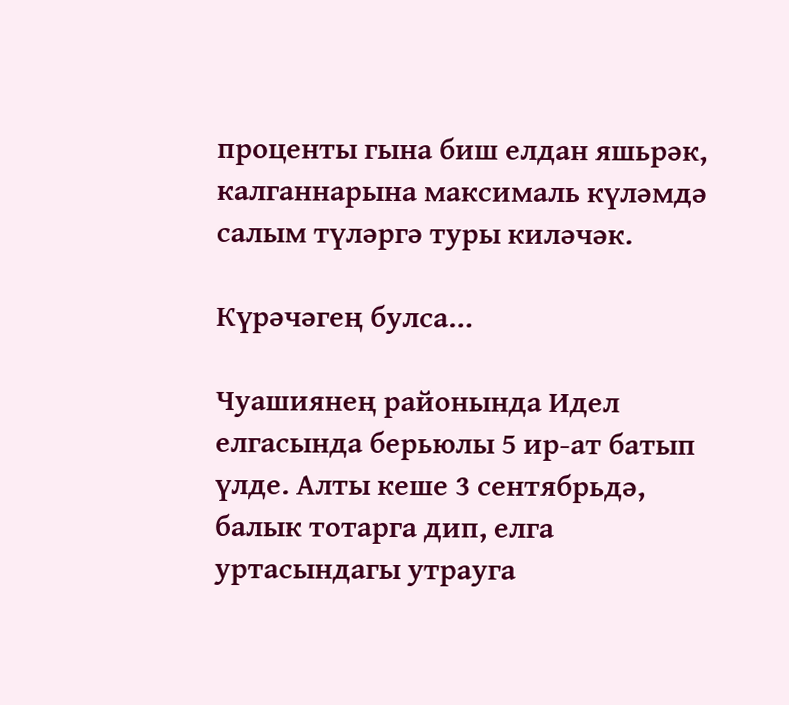проценты гына биш елдан яшьрәк, калганнарына максималь күләмдә салым түләргә туры киләчәк.

Күрәчәгең булса…

Чуашиянең районында Идел елгасында берьюлы 5 ир-ат батып үлде. Алты кеше 3 сентябрьдә, балык тотарга дип, елга уртасындагы утрауга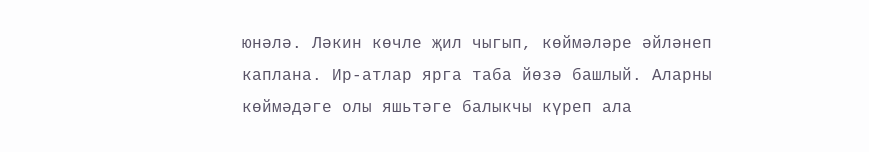юнәлә. Ләкин көчле җил чыгып, көймәләре әйләнеп каплана. Ир-атлар ярга таба йөзә башлый. Аларны көймәдәге олы яшьтәге балыкчы күреп ала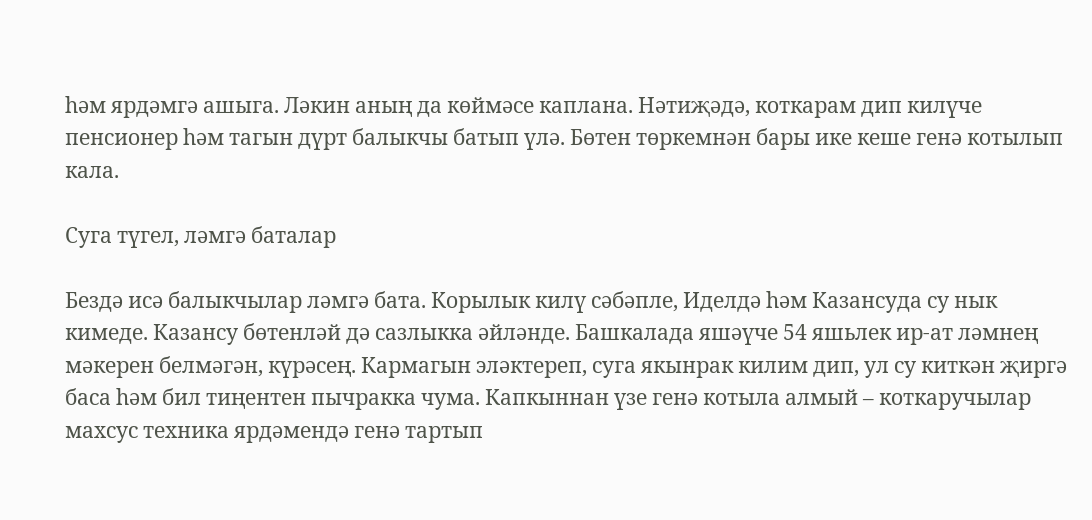һәм ярдәмгә ашыга. Ләкин аның да көймәсе каплана. Нәтиҗәдә, коткарам дип килүче пенсионер һәм тагын дүрт балыкчы батып үлә. Бөтен төркемнән бары ике кеше генә котылып кала.

Суга түгел, ләмгә баталар

Бездә исә балыкчылар ләмгә бата. Корылык килү сәбәпле, Иделдә һәм Казансуда су нык кимеде. Казансу бөтенләй дә сазлыкка әйләнде. Башкалада яшәүче 54 яшьлек ир-ат ләмнең мәкерен белмәгән, күрәсең. Кармагын эләктереп, суга якынрак килим дип, ул су киткән җиргә баса һәм бил тиңентен пычракка чума. Капкыннан үзе генә котыла алмый – коткаручылар махсус техника ярдәмендә генә тартып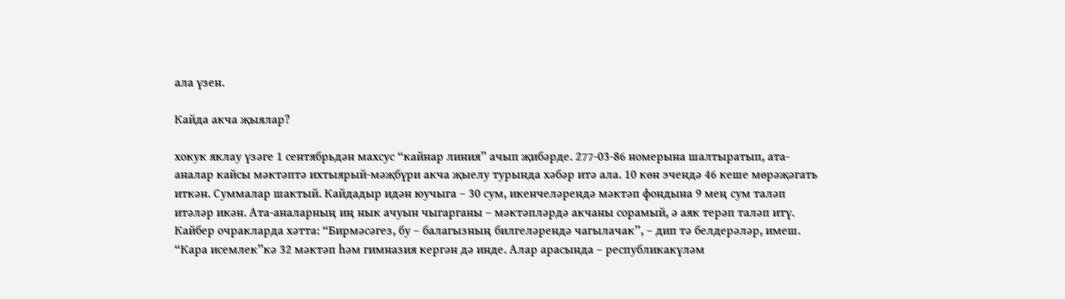ала үзен.

Кайда акча җыялар?

хокук яклау үзәге 1 сентябрьдән махсус “кайнар линия” ачып җибәрде. 277-03-86 номерына шалтыратып, ата-аналар кайсы мәктәптә ихтыярый-мәҗбүри акча җыелу турында хәбәр итә ала. 10 көн эчендә 46 кеше мөрәҗәгать иткән. Суммалар шактый. Кайдадыр идән юучыга – 30 сум, икенчеләрендә мәктәп фондына 9 мең сум таләп итәләр икән. Ата-аналарның иң нык ачуын чыгарганы – мәктәпләрдә акчаны сорамый, ә аяк терәп таләп итү. Кайбер очракларда хәтта: “Бирмәсәгез, бу – балагызның билгеләрендә чагылачак”, – дип тә белдерәләр, имеш. “Кара исемлек”кә 32 мәктәп һәм гимназия кергән дә инде. Алар арасында – республикакүләм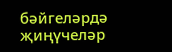бәйгеләрдә җиңүчеләр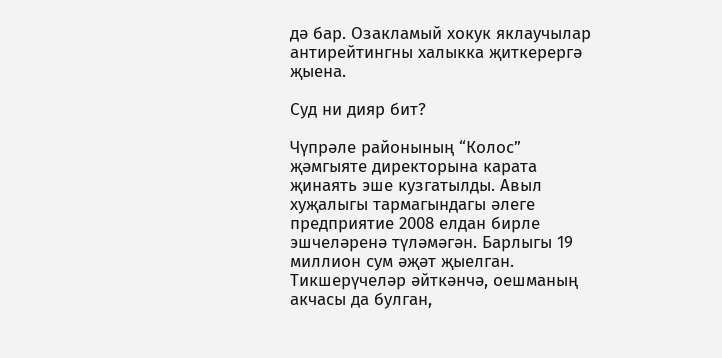дә бар. Озакламый хокук яклаучылар антирейтингны халыкка җиткерергә җыена.

Суд ни дияр бит?

Чүпрәле районының “Колос” җәмгыяте директорына карата җинаять эше кузгатылды. Авыл хуҗалыгы тармагындагы әлеге предприятие 2008 елдан бирле эшчеләренә түләмәгән. Барлыгы 19 миллион сум әҗәт җыелган. Тикшерүчеләр әйткәнчә, оешманың акчасы да булган,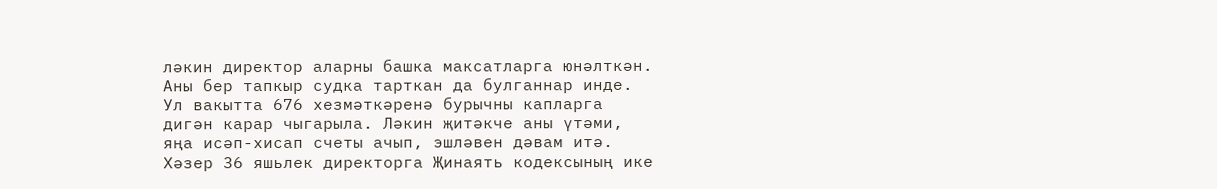ләкин директор аларны башка максатларга юнәлткән. Аны бер тапкыр судка тарткан да булганнар инде. Ул вакытта 676 хезмәткәренә бурычны капларга дигән карар чыгарыла. Ләкин җитәкче аны үтәми, яңа исәп-хисап счеты ачып, эшләвен дәвам итә. Хәзер 36 яшьлек директорга Җинаять кодексының ике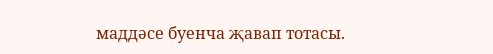маддәсе буенча җавап тотасы.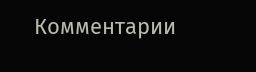Комментарии